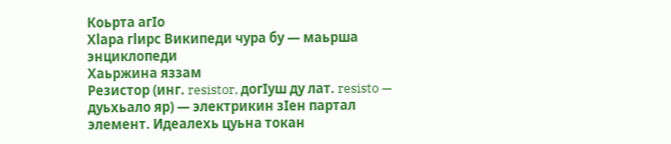Коьрта агӀо
Хlара гlирс Википеди чура бу — маьрша энциклопеди
Хаьржина яззам
Резистор (инг. resistor, догӀуш ду лат. resisto — дуьхьало яр) — электрикин зӀен партал элемент. Идеалехь цуьна токан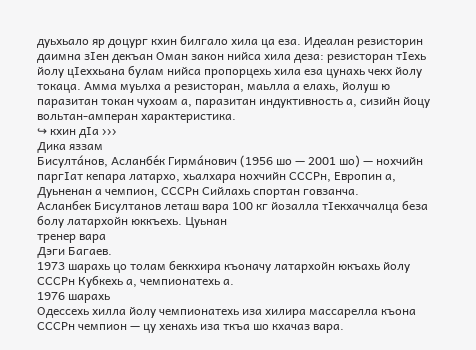дуьхьало яр доцург кхин билгало хила ца еза. Идеалан резисторин даимна зӀен декъан Оман закон нийса хила деза: резисторан тӀехь йолу цӀеххьана булам нийса пропорцехь хила еза цунахь чекх йолу токаца. Амма муьлха а резисторан, маьлла а елахь, йолуш ю паразитан токан чухоам а, паразитан индуктивность а, сизийн йоцу вольтан-амперан характеристика.
↪ кхин дӀа ›››
Дика яззам
Бисулта́нов, Асланбе́к Гирма́нович (1956 шо — 2001 шо) — нохчийн паргӀат кепара латархо, хьалхара нохчийн СССРн, Европин а, Дуьненан а чемпион, СССРн Сийлахь спортан говзанча.
Асланбек Бисултанов леташ вара 100 кг йозалла тӀекхаччалца беза болу латархойн юккъехь. Цуьнан
тренер вара
Дэги Багаев.
1973 шарахь цо толам беккхира къоначу латархойн юкъахь йолу СССРн Кубкехь а, чемпионатехь а.
1976 шарахь
Одессехь хилла йолу чемпионатехь иза хилира массарелла къона СССРн чемпион — цу хенахь иза ткъа шо кхачаз вара.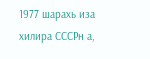1977 шарахь иза хилира СССРн а,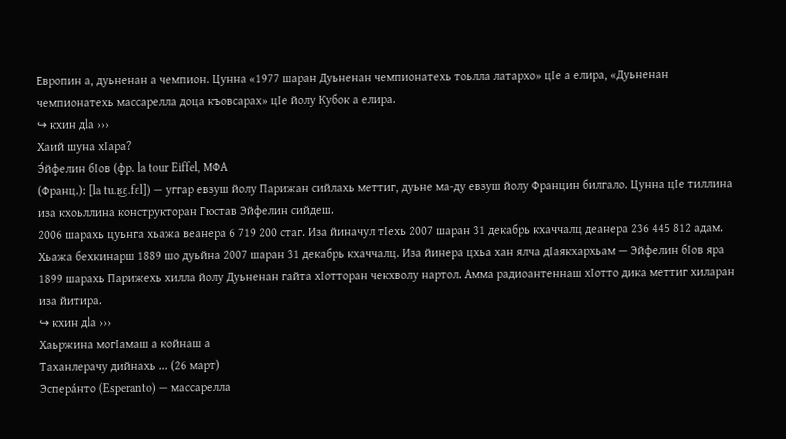Европин а, дуьненан а чемпион. Цунна «1977 шаран Дуьненан чемпионатехь тоьлла латархо» цӀе а елира, «Дуьненан чемпионатехь массарелла доца къовсарах» цӀе йолу Кубок а елира.
↪ кхин дlа ›››
Хаий шуна хӀара?
Э́йфелин бӀов (фр. la tour Eiffel, МФА
(Франц.): [la tu.ʁ‿ɛ.fɛl]) — уггар евзуш йолу Парижан сийлахь меттиг, дуьне ма-ду евзуш йолу Францин билгало. Цунна цӀе тиллина иза кхоьллина конструкторан Гюстав Эйфелин сийдеш.
2006 шарахь цуьнга хьажа веанера 6 719 200 стаг. Иза йиначул тӀехь 2007 шаран 31 декабрь кхаччалц деанера 236 445 812 адам. Хьажа бехкинарш 1889 шо дуьйна 2007 шаран 31 декабрь кхаччалц. Иза йинера цхьа хан ялча дӀаякхархьам — Эйфелин бӀов яра 1899 шарахь Парижехь хилла йолу Дуьненан гайта хӀотторан чекхволу нартол. Амма радиоантеннаш хӀотто дика меттиг хиларан иза йитира.
↪ кхин дlа ›››
Хаьржина могӀамаш а койнаш а
Таханлерачу дийнахь ... (26 март)
Эспера́нто (Esperanto) — массарелла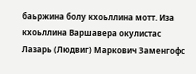баьржина болу кхоьллина мотт. Иза кхоьллина Варшавера окулистас Лазарь (Людвиг) Маркович Заменгофс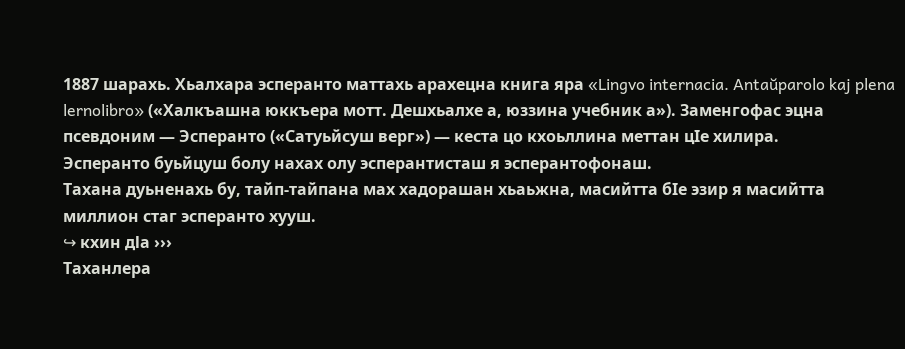1887 шарахь. Хьалхара эсперанто маттахь арахецна книга яра «Lingvo internacia. Antaŭparolo kaj plena lernolibro» («Халкъашна юккъера мотт. Дешхьалхе а, юззина учебник а»). Заменгофас эцна псевдоним — Эсперанто («Сатуьйсуш верг») — кеста цо кхоьллина меттан цӀе хилира.
Эсперанто буьйцуш болу нахах олу эсперантисташ я эсперантофонаш.
Тахана дуьненахь бу, тайп-тайпана мах хадорашан хьаьжна, масийтта бӀе эзир я масийтта миллион стаг эсперанто хууш.
↪ кхин дlа ›››
Таханлера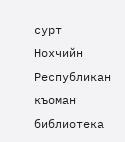сурт
Нохчийн Республикан къоман библиотека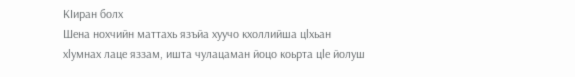КӀиран болх
Шена нохчийн маттахь язъйа хуучо кхоллийша цlхьан хlумнах лаце яззам, ишта чулацаман йоцо коьрта цlе йолуш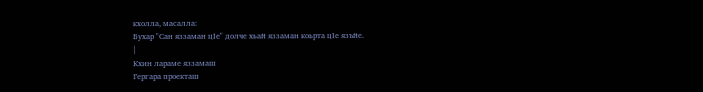кхолла, масалла:
Бухар "Сан яззаман цIе" долче хьай яззаман коьрта цIе язъйе.
|
Кхин лараме яззамаш
Гергара проекташ